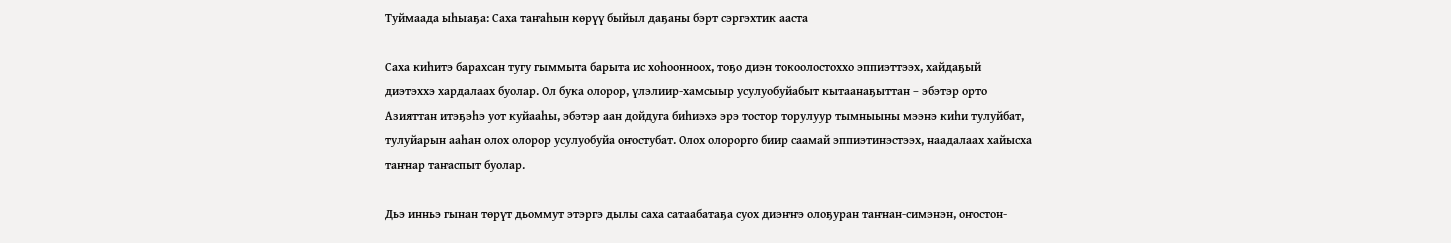Туймаада ыһыаҕа: Саха таҥаһын көрүү быйыл даҕаны бэрт сэргэхтик ааста

Саха киһитэ барахсан тугу гыммыта барыта ис хоһоонноох, тоҕо диэн токоолостоххо эппиэттээх, хайдаҕый диэтэххэ хардалаах буолар. Ол бука олорор, үлэлиир-хамсыыр усулуобуйабыт кытаанаҕыттан – эбэтэр орто Азияттан итэҕэһэ уот куйааһы, эбэтэр аан дойдуга биһиэхэ эрэ тостор торулуур тымныыны мээнэ киһи тулуйбат, тулуйарын ааһан олох олорор усулуобуйа оҥостубат. Олох олорорго биир саамай эппиэтинэстээх, наадалаах хайысха таҥнар таҥаспыт буолар.

Дьэ инньэ гынан төрүт дьоммут этэргэ дылы саха сатаабатаҕа суох диэҥҥэ олоҕуран таҥнан-симэнэн, оҥостон-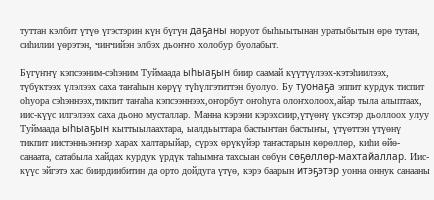туттан кэлбит үтүө үгэстэрин күн бүгүн даҕаны норуот быһыытынан уратыбытын өрө тутан, сиһилии үөрэтэн, чинчийэн элбэх дьоҥҥо холобур буолабыт.

Бүгүҥҥү кэпсээним-сэһэним Туймаада ыһыаҕын биир саамай күүтүүлээх-кэтэһиилээх, түбүктээх үлэлээх саха таҥаһын көрүү түһүлгэтиттэн буолуо. Бу туонаҕа эппит курдук тиспит оһуора сэһэннээх,тикпит таҥаһа кэпсээннээх,оҥорбут оҥоһуга олоҥхолоох,айар тыла алыптаах, иис-күүс илгэлээх саха дьоно мусталлар. Манна кэрэни кэрэхсиир,үтүөнү үксэтэр дьоллоох улуу Туймаада ыһыаҕын кыттыылаахтара, ыалдьыттара бастыҥтан бастыҥы, үтүөттэн үтүөнү тикпит иистэнньэҥнэр харах халтарыйар, сүрэх өрүкүйэр таҥастарын көрөллөр, киһи өйө-санаата, сатабыла хайдах курдук үрдүк таһымҥа тахсыан сөбүн сөҕөллөр-махтайаллар. Иис-күүс эйгэтэ хас биирдиибитин да орто дойдуга үтүө, кэрэ баарын итэҕэтэр уонна оннук санааны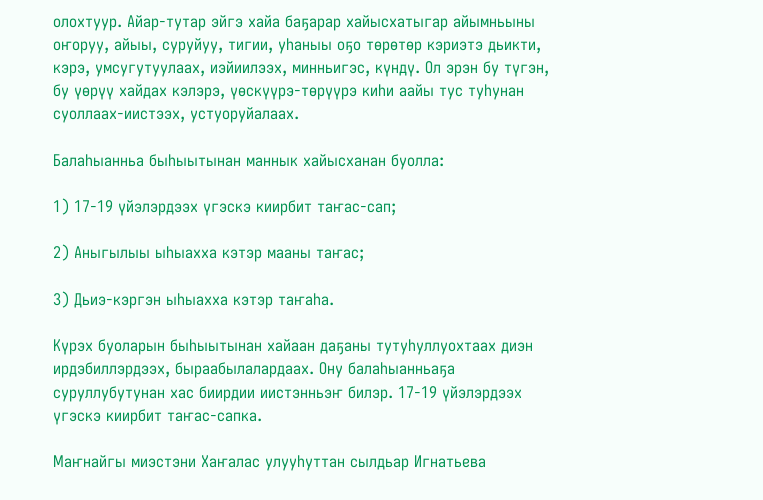олохтуур. Айар-тутар эйгэ хайа баҕарар хайысхатыгар айымньыны оҥоруу, айыы, суруйуу, тигии, уһаныы оҕо төрөтөр кэриэтэ дьикти, кэрэ, умсугутуулаах, иэйиилээх, минньигэс, күндү. Ол эрэн бу түгэн, бу үөрүү хайдах кэлэрэ, үөскүүрэ-төрүүрэ киһи аайы тус туһунан суоллаах-иистээх, устуоруйалаах.

Балаһыанньа быһыытынан маннык хайысханан буолла:

1) 17-19 үйэлэрдээх үгэскэ киирбит таҥас-сап;

2) Аныгылыы ыһыахха кэтэр мааны таҥас;

3) Дьиэ-кэргэн ыһыахха кэтэр таҥаһа.

Күрэх буоларын быһыытынан хайаан даҕаны тутуһуллуохтаах диэн ирдэбиллэрдээх, быраабылалардаах. Ону балаһыанньаҕа суруллубутунан хас биирдии иистэнньэҥ билэр. 17-19 үйэлэрдээх үгэскэ киирбит таҥас-сапка.

Маҥнайгы миэстэни Хаҥалас улууһуттан сылдьар Игнатьева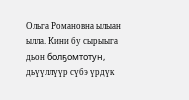Ольга Романовна ылыан ылла. Кини бу сырыыга дьон болҕомтотун, дьүүллүүр сүбэ үрдүк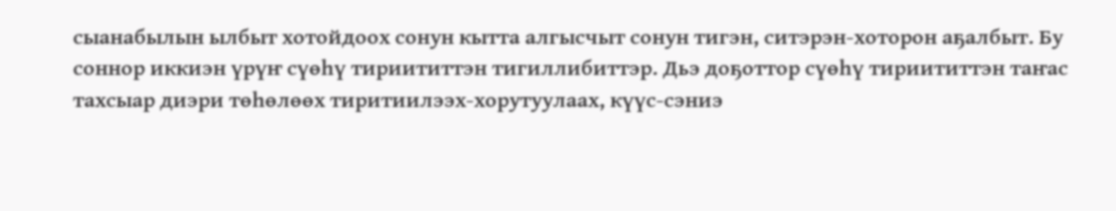сыанабылын ылбыт хотойдоох сонун кытта алгысчыт сонун тигэн, ситэрэн-хоторон аҕалбыт. Бу соннор иккиэн үрүҥ сүөһү тириититтэн тигиллибиттэр. Дьэ доҕоттор сүөһү тириититтэн таҥас тахсыар диэри төһөлөөх тиритиилээх-хорутуулаах, күүс-сэниэ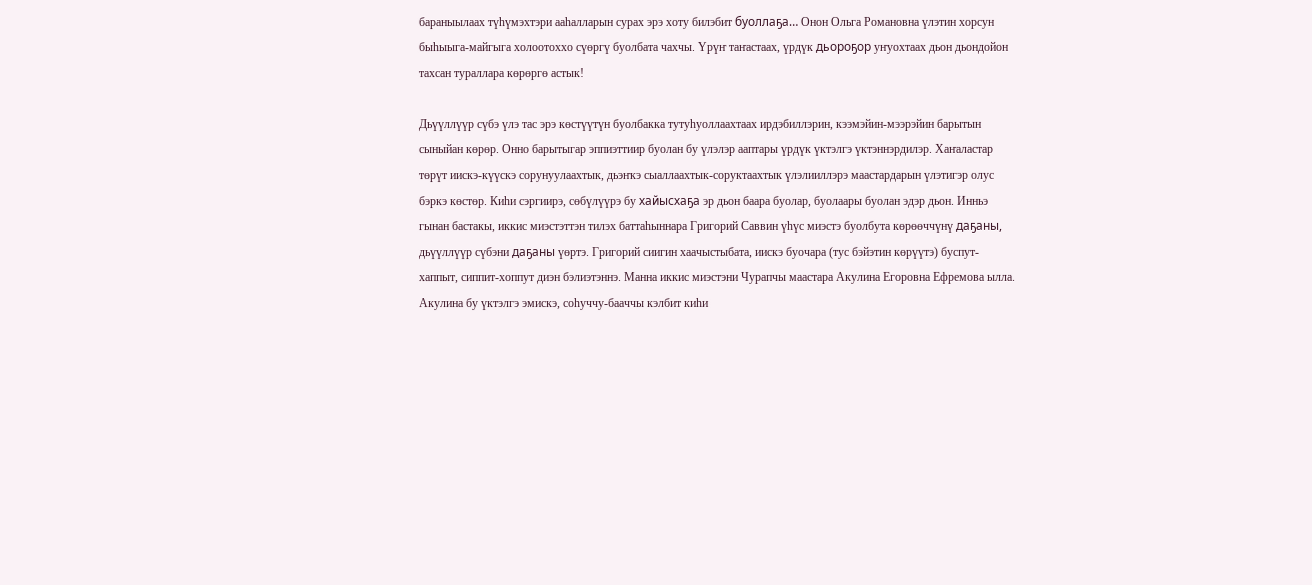бараныылаах түһүмэхтэри ааһалларын сурах эрэ хоту билэбит буоллаҕа… Онон Ольга Романовна үлэтин хорсун быһыыга-майгыга холоотоххо сүөргү буолбата чахчы. Үрүҥ таҥастаах, үрдүк дьороҕор уҥуохтаах дьон дьондойон тахсан тураллара көрөргө астык!

Дьүүллүүр сүбэ үлэ тас эрэ көстүүтүн буолбакка тутуһуоллаахтаах ирдэбиллэрин, кээмэйин-мээрэйин барытын сыныйан көрөр. Онно барытыгар эппиэттиир буолан бу үлэлэр ааптары үрдүк үктэлгэ үктэннэрдилэр. Хаҥаластар төрүт иискэ-күүскэ сорунуулаахтык, дьэҥкэ сыаллаахтык-соруктаахтык үлэлииллэрэ маастардарын үлэтигэр олус бэркэ көстөр. Киһи сэргиирэ, сөбүлүүрэ бу хайысхаҕа эр дьон баара буолар, буолаары буолан эдэр дьон. Инньэ гынан бастакы, иккис миэстэттэн тилэх баттаһыннара Григорий Саввин үһүс миэстэ буолбута көрөөччүнү даҕаны, дьүүллүүр сүбэни даҕаны үөртэ. Григорий сиигин хаачыстыбата, иискэ буочара (тус бэйэтин көрүүтэ) буспут-хаппыт, сиппит-хоппут диэн бэлиэтэннэ. Манна иккис миэстэни Чурапчы маастара Акулина Егоровна Ефремова ылла. Акулина бу үктэлгэ эмискэ, соһуччу-бааччы кэлбит киһи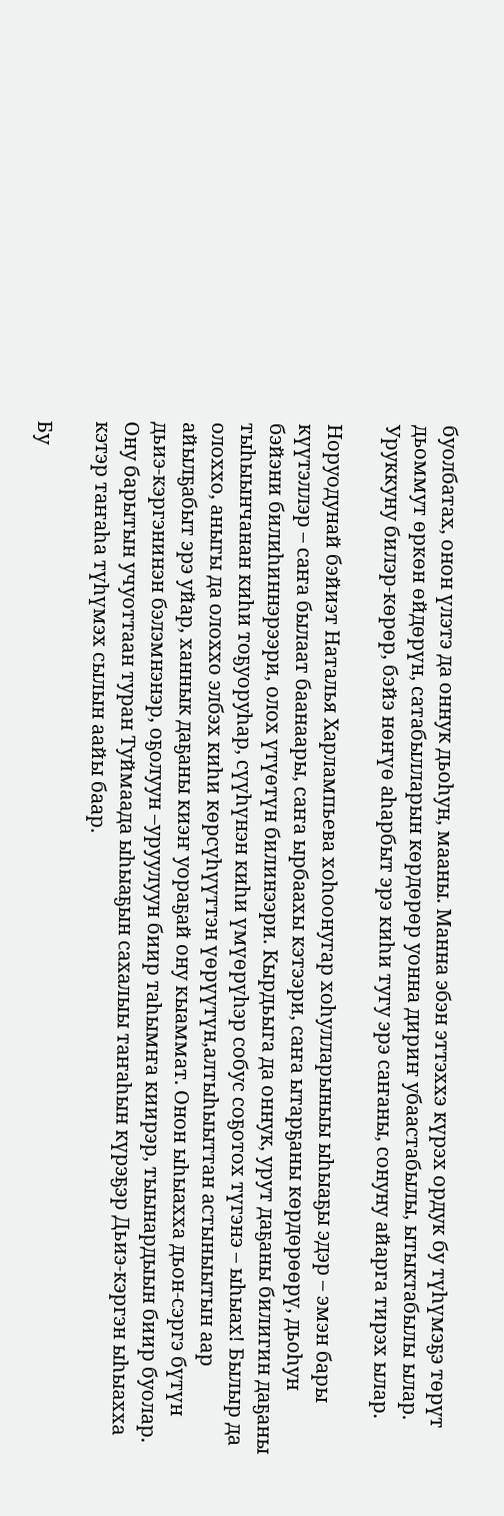буолбатах, онон үлэтэ да оннук дьоһун, мааны. Манна эбэн эттэххэ күрэх ордук бу түһүмэҕэ төрүт дьоммут өркөн өйдөрүн, сатабылларын көрдөрөр уонна дириҥ убаастабылы, ытыктабылы ылар. Уруккуну билэр-көрөр, бэйэ нөҥүө аһарбыт эрэ киһи тугу эрэ саҥаны, сонуну айарга тирэх ылар.

Норуодунай бэйиэт Наталья Харлампьева хоһоонугар хоһулларыныы ыһыаҕы эдэр – эмэн бары күүтэллэр – саҥа былаат баанаары, саҥа ырбаахы кэтээри, саҥа ытарҕаны көрдөрөөрү, дьоһун бэйэни билиһиннэрээри, олох үтүөтүн билинээри. Кырдьыга да оннук, урут даҕаны билигин даҕаны тыһыынчанан киһи тоҕуоруһар, сүүһүнэн киһи үмүөрүһэр собус соҕотох түгэнэ – ыһыах! Былыр да олоххо, аныгы да олоххо элбэх киһи көрсүһүүттэн үөрүүтүн,алтыһыыттан астыныытын аар айылҕабыт эрэ уйар, ханнык даҕаны киэҥ уораҕай ону кыаммат. Онон ыһыахха дьон-сэргэ бүтүн дьиэ-кэргэнинэн бэлэмнэнэр, оҕолуун –уруулуун биир таһымҥа киирэр, тыынардыын биир буолар. Ону барытын учуоттаан туран Туймаада ыһыаҕын сахалыы таҥаһын күрэҕэр Дьиэ-кэргэн ыһыахха кэтэр таҥаһа түһүмэх сылын аайы баар.

Бу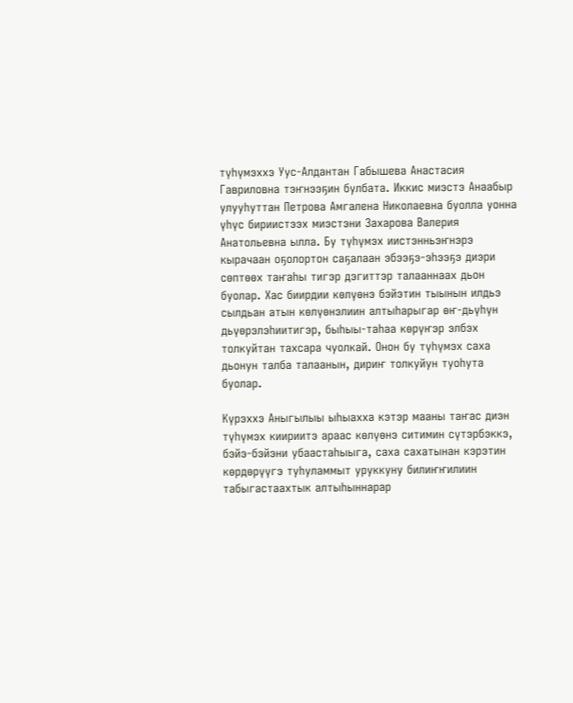түһүмэххэ Уус-Алдантан Габышева Анастасия Гавриловна тэҥнээҕин булбата. Иккис миэстэ Анаабыр улууһуттан Петрова Амгалена Николаевна буолла уонна үһүс бириистээх миэстэни Захарова Валерия Анатольевна ылла. Бу түһүмэх иистэнньэҥнэрэ кырачаан оҕолортон саҕалаан эбээҕэ-эһээҕэ диэри сөптөөх таҥаһы тигэр дэгиттэр талааннаах дьон буолар. Хас биирдии көлүөнэ бэйэтин тыынын илдьэ сылдьан атын көлүөнэлиин алтыһарыгар өҥ-дьүһүн дьүөрэлэһиитигэр, быһыы-таһаа көрүҥэр элбэх толкуйтан тахсара чуолкай. Онон бу түһүмэх саха дьонун талба талаанын, дириҥ толкуйун туоһута буолар.

Күрэххэ Аныгылыы ыһыахха кэтэр мааны таҥас диэн түһүмэх киириитэ араас көлүөнэ ситимин сүтэрбэккэ, бэйэ-бэйэни убаастаһыыга, саха сахатынан кэрэтин көрдөрүүгэ туһуламмыт уруккуну билиҥҥилиин табыгастаахтык алтыһыннарар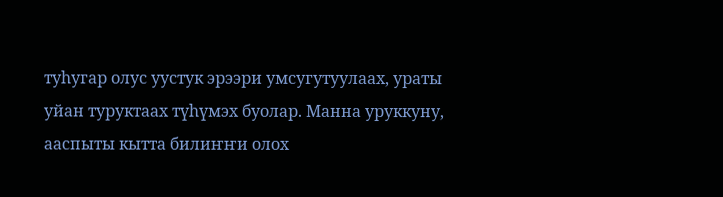туһугар олус уустук эрээри умсугутуулаах, ураты уйан туруктаах түһүмэх буолар. Манна уруккуну, ааспыты кытта билиҥҥи олох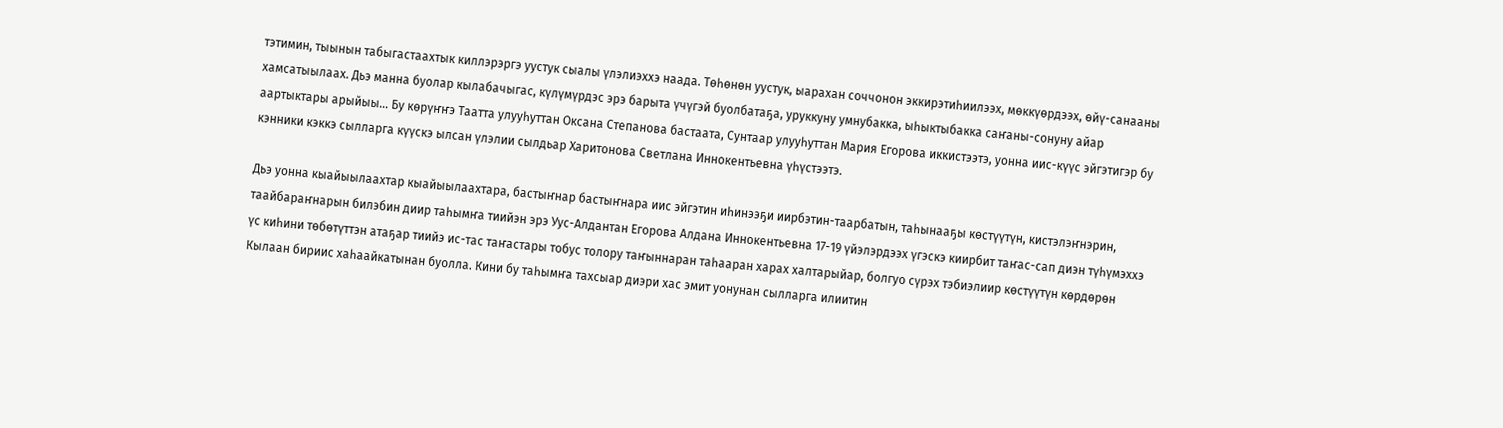тэтимин, тыынын табыгастаахтык киллэрэргэ уустук сыалы үлэлиэххэ наада. Төһөнөн уустук, ыарахан соччонон эккирэтиһиилээх, мөккүөрдээх, өйү-санааны хамсатыылаах. Дьэ манна буолар кылабачыгас, күлүмүрдэс эрэ барыта үчүгэй буолбатаҕа, уруккуну умнубакка, ыһыктыбакка саҥаны-сонуну айар аартыктары арыйыы… Бу көрүҥҥэ Таатта улууһуттан Оксана Степанова бастаата, Сунтаар улууһуттан Мария Егорова иккистээтэ, уонна иис-күүс эйгэтигэр бу кэнники кэккэ сылларга күүскэ ылсан үлэлии сылдьар Харитонова Светлана Иннокентьевна үһүстээтэ.

Дьэ уонна кыайыылаахтар кыайыылаахтара, бастыҥнар бастыҥнара иис эйгэтин иһинээҕи иирбэтин-таарбатын, таһынааҕы көстүүтүн, кистэлэҥнэрин, таайбараҥнарын билэбин диир таһымҥа тиийэн эрэ Уус-Алдантан Егорова Алдана Иннокентьевна 17-19 үйэлэрдээх үгэскэ киирбит таҥас-сап диэн түһүмэххэ үс киһини төбөтүттэн атаҕар тиийэ ис-тас таҥастары тобус толору таҥыннаран таһааран харах халтарыйар, болгуо сүрэх тэбиэлиир көстүүтүн көрдөрөн Кылаан бириис хаһаайкатынан буолла. Кини бу таһымҥа тахсыар диэри хас эмит уонунан сылларга илиитин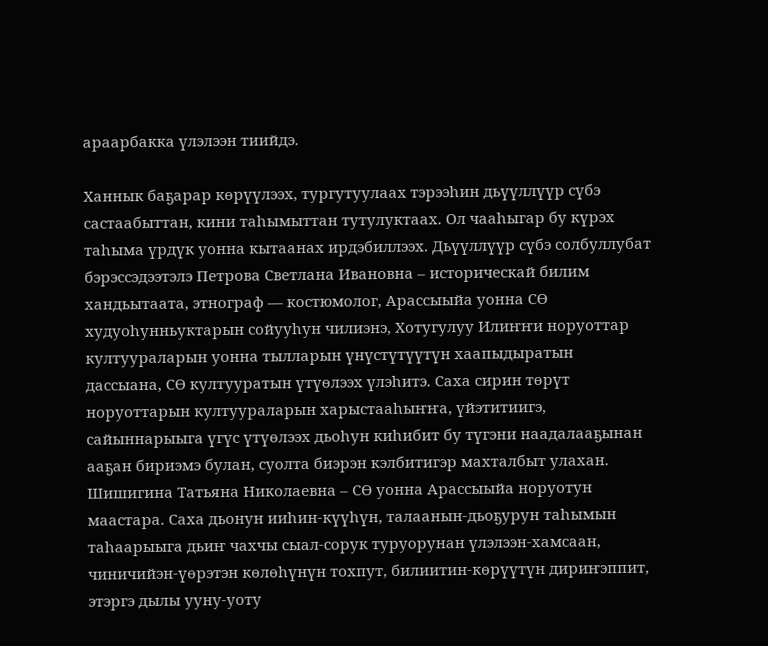араарбакка үлэлээн тиийдэ.

Ханнык баҕарар көрүүлээх, тургутуулаах тэрээһин дьүүллүүр сүбэ састаабыттан, кини таһымыттан тутулуктаах. Ол чааһыгар бу күрэх таһыма үрдүк уонна кытаанах ирдэбиллээх. Дьүүллүүр сүбэ солбуллубат бэрэссэдээтэлэ Петрова Светлана Ивановна – историческай билим хандьытаата, этнограф — костюмолог, Арассыыйа уонна СӨ худуоһунньуктарын сойууһун чилиэнэ, Хотугулуу Илиҥҥи норуоттар култуураларын уонна тылларын үнүстүтүүтүн хаапыдыратын дассыана, СӨ култууратын үтүөлээх үлэһитэ. Саха сирин төрүт норуоттарын култуураларын харыстааһыҥҥа, үйэтитиигэ, сайыннарыыга үгүс үтүөлээх дьоһун киһибит бу түгэни наадалааҕынан ааҕан бириэмэ булан, суолта биэрэн кэлбитигэр махталбыт улахан. Шишигина Татьяна Николаевна – СӨ уонна Арассыыйа норуотун маастара. Саха дьонун ииһин-күүһүн, талаанын-дьоҕурун таһымын таһаарыыга дьиҥ чахчы сыал-сорук туруорунан үлэлээн-хамсаан, чиничийэн-үөрэтэн көлөһүнүн тохпут, билиитин-көрүүтүн дириҥэппит, этэргэ дылы ууну-уоту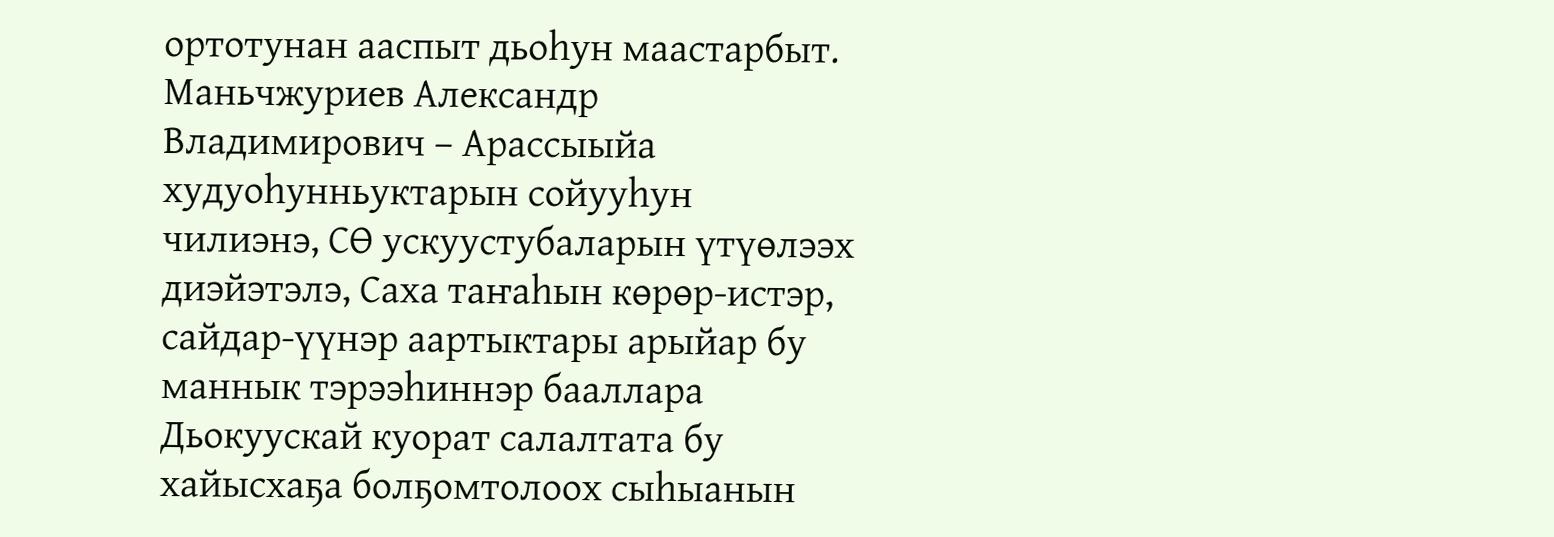ортотунан ааспыт дьоһун маастарбыт.
Маньчжуриев Александр Владимирович – Арассыыйа худуоһунньуктарын сойууһун чилиэнэ, СӨ ускуустубаларын үтүөлээх диэйэтэлэ, Саха таҥаһын көрөр-истэр, сайдар-үүнэр аартыктары арыйар бу маннык тэрээһиннэр бааллара Дьокуускай куорат салалтата бу хайысхаҕа болҕомтолоох сыһыанын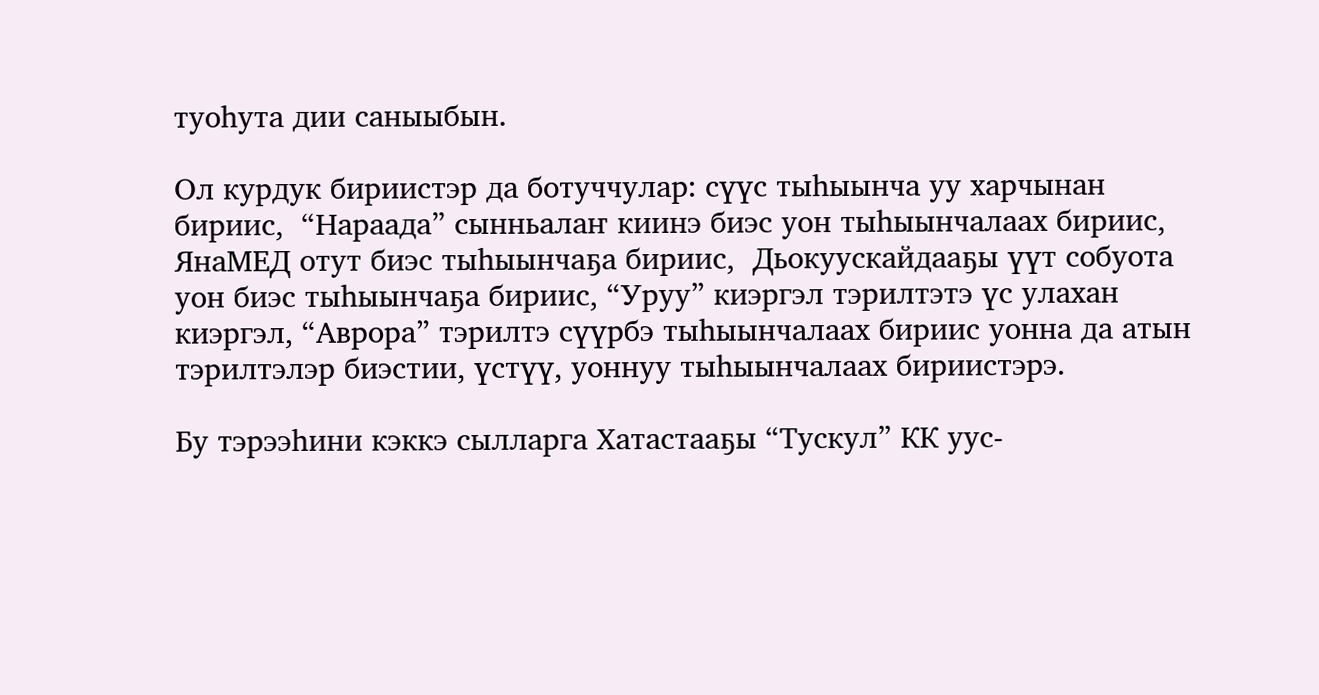туоһута дии саныыбын.

Ол курдук бириистэр да ботуччулар: сүүс тыһыынча уу харчынан бириис,  “Нараада” сынньалаҥ киинэ биэс уон тыһыынчалаах бириис,  ЯнаМЕД отут биэс тыһыынчаҕа бириис,  Дьокуускайдааҕы үүт собуота уон биэс тыһыынчаҕа бириис, “Уруу” киэргэл тэрилтэтэ үс улахан киэргэл, “Аврора” тэрилтэ сүүрбэ тыһыынчалаах бириис уонна да атын тэрилтэлэр биэстии, үстүү, уоннуу тыһыынчалаах бириистэрэ.

Бу тэрээһини кэккэ сылларга Хатастааҕы “Тускул” КК уус-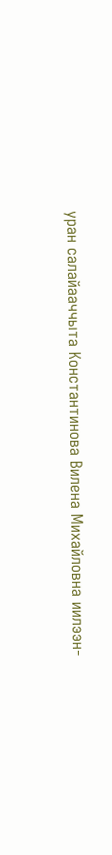уран салайааччыта Константинова Вилена Михайловна иилээн-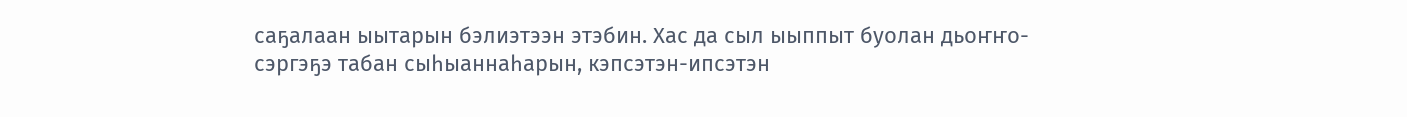саҕалаан ыытарын бэлиэтээн этэбин. Хас да сыл ыыппыт буолан дьоҥҥо-сэргэҕэ табан сыһыаннаһарын, кэпсэтэн-ипсэтэн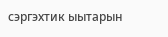сэргэхтик ыытарын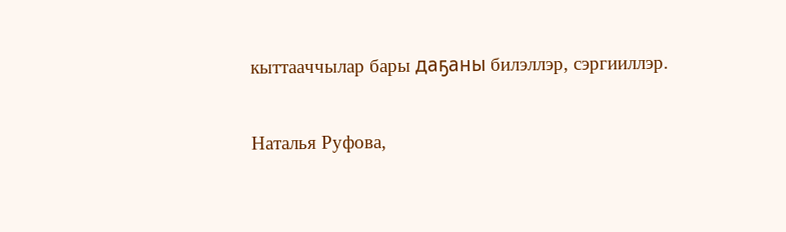кыттааччылар бары даҕаны билэллэр, сэргииллэр.

Наталья Руфова,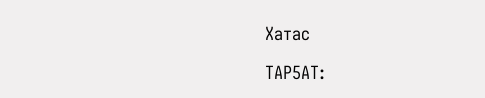Хатас

ТАР5АТ: